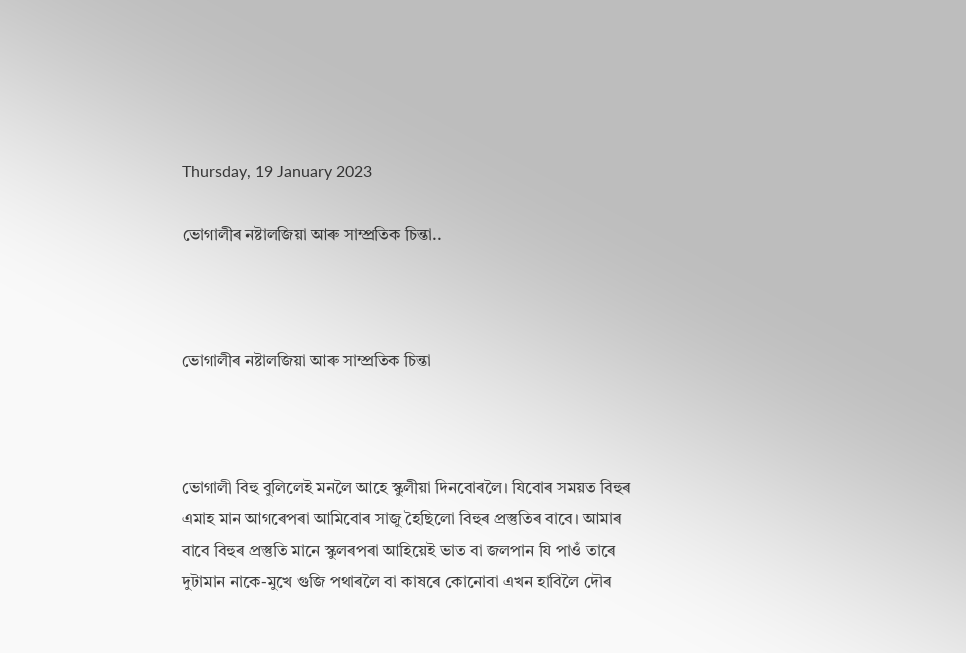Thursday, 19 January 2023

ভোগালীৰ নষ্টালজিয়া আৰু সাম্প্ৰতিক চিন্তা..



ভোগালীৰ নষ্টালজিয়া আৰু সাম্প্ৰতিক চিন্তা



ভোগালী বিহু বুলিলেই মনলৈ আহে স্কুলীয়া দিনবোৰলৈ। যিবোৰ সময়ত বিহুৰ এমাহ মান আগৰেপৰা আমিবোৰ সাজু হৈছিলো বিহুৰ প্ৰস্তুতিৰ বাবে। আমাৰ বাবে বিহুৰ প্ৰস্তুতি মানে স্কুলৰপৰা আহিয়েই ভাত বা জলপান যি পাওঁ তাৰে দুটামান নাকে-মুখে গুজি পথাৰলৈ বা কাষৰে কোনোবা এখন হাবিলৈ দৌৰ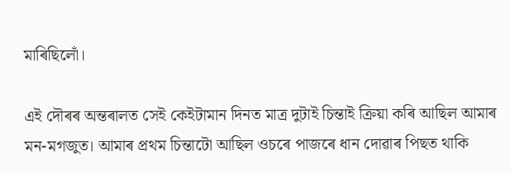মাৰিছিলোঁ।

এই দৌৰৰ অন্তৰালত সেই কেইটামান দিনত মাত্ৰ দুটাই চিন্তাই ক্ৰিয়া কৰি আছিল আমাৰ মন-মগজুত। আমাৰ প্ৰথম চিন্তাটো আছিল ওচৰে পাজৰে ধান দোৱাৰ পিছত থাকি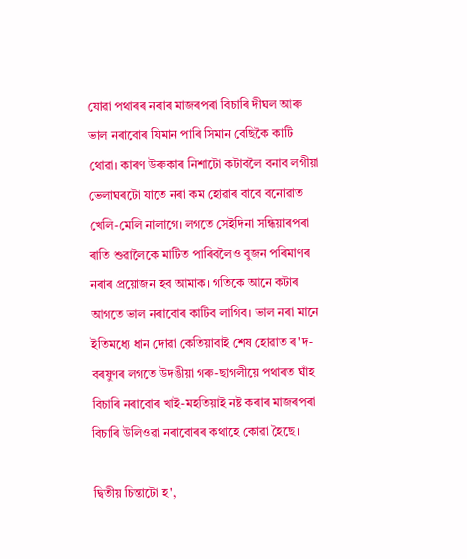যোৱা পথাৰৰ নৰাৰ মাজৰপৰা বিচাৰি দীঘল আৰু ভাল নৰাবোৰ যিমান পাৰি সিমান বেছিকৈ কাটি থোৱা। কাৰণ উৰুকাৰ নিশাটো কটাবলৈ বনাব লগীয়া ভেলাঘৰটো যাতে নৰা কম হোৱাৰ বাবে বনোৱাত খেলি-মেলি নালাগে। লগতে সেইদিনা সন্ধিয়াৰপৰা ৰাতি শুৱালৈকে মাটিত পাৰিবলৈও বুজন পৰিমাণৰ নৰাৰ প্ৰয়োজন হব আমাক। গতিকে আনে কটাৰ আগতে ভাল নৰাবোৰ কাটিব লাগিব। ভাল নৰা মানে ইতিমধ্যে ধান দোৱা কেতিয়াবাই শেষ হোৱাত ৰ'দ-বৰষুণৰ লগতে উদঙীয়া গৰু-ছাগলীয়ে পথাৰত ঘাঁহ বিচাৰি নৰাবোৰ খাই-মহতিয়াই নষ্ট কৰাৰ মাজৰপৰা বিচাৰি উলিওৱা নৰাবোৰৰ কথাহে কোৱা হৈছে।

দ্বিতীয় চিন্তাটো হ',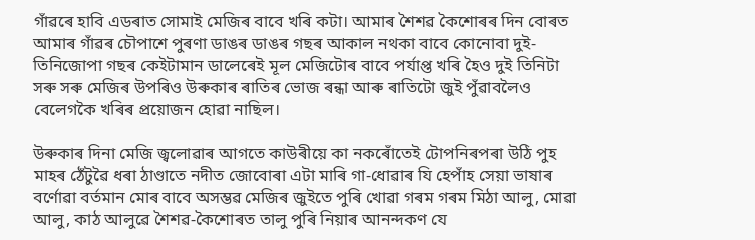গাঁৱৰে হাবি এডৰাত সোমাই মেজিৰ বাবে খৰি কটা। আমাৰ শৈশৱ কৈশোৰৰ দিন বোৰত আমাৰ গাঁৱৰ চৌপাশে পুৰণা ডাঙৰ ডাঙৰ গছৰ আকাল নথকা বাবে কোনোবা দুই-তিনিজোপা গছৰ কেইটামান ডালেৰেই মূল মেজিটোৰ বাবে পৰ্যাপ্ত খৰি হৈও দুই তিনিটা সৰু সৰু মেজিৰ উপৰিও উৰুকাৰ ৰাতিৰ ভোজ ৰন্ধা আৰু ৰাতিটো জুই পুঁৱাবলৈও বেলেগকৈ খৰিৰ প্ৰয়োজন হোৱা নাছিল।

উৰুকাৰ দিনা মেজি জ্বলোৱাৰ আগতে কাউৰীয়ে কা নকৰোঁতেই টোপনিৰপৰা উঠি পুহ মাহৰ ঠেঁটুৱৈ ধৰা ঠাণ্ডাতে নদীত জোবোৰা এটা মাৰি গা-ধোৱাৰ যি হেপাঁহ সেয়া ভাষাৰ বৰ্ণোৱা বৰ্তমান মোৰ বাবে অসম্ভৱ মেজিৰ জুইতে পুৰি খোৱা গৰম গৰম মিঠা আলু, মোৱা আলু, কাঠ আলুৱে শৈশৱ-কৈশোৰত তালু পুৰি নিয়াৰ আনন্দকণ যে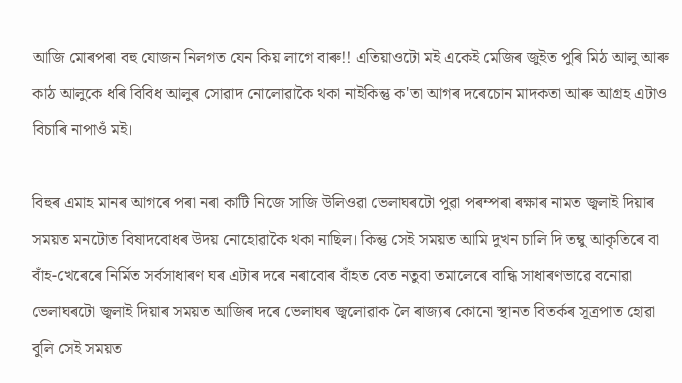আজি মোৰপৰা বহু যোজন নিলগত যেন কিয় লাগে বাৰু!! এতিয়াওটো মই একেই মেজিৰ জুইত পুৰি মিঠ আলু আৰু কাঠ আলুকে ধৰি বিবিধ আলুৰ সোৱাদ নোলোৱাকৈ থকা নাইকিন্তু ক'তা আগৰ দৰেচোন মাদকতা আৰু আগ্ৰহ এটাও বিচাৰি নাপাওঁ মই।

বিহুৰ এমাহ মানৰ আগৰে পৰা নৰা কাটি নিজে সাজি উলিওৱা ভেলাঘৰটো পুৱা পৰম্পৰা ৰক্ষাৰ নামত জ্বলাই দিয়াৰ সময়ত মনটোত বিষাদবোধৰ উদয় নোহোৱাকৈ থকা নাছিল। কিন্তু সেই সময়ত আমি দুখন চালি দি তম্বু আকৃতিৰে বা বাঁহ-খেৰেৰে নিৰ্মিত সৰ্বসাধাৰণ ঘৰ এটাৰ দৰে নৰাবোৰ বাঁহত বেত নতুবা তমালেৰে বান্ধি সাধাৰণভাৱে বনোৱা ভেলাঘৰটো জ্বলাই দিয়াৰ সময়ত আজিৰ দৰে ভেলাঘৰ জ্বলোৱাক লৈ ৰাজ্যৰ কোনো স্থানত বিতৰ্কৰ সূত্ৰপাত হোৱা বুলি সেই সময়ত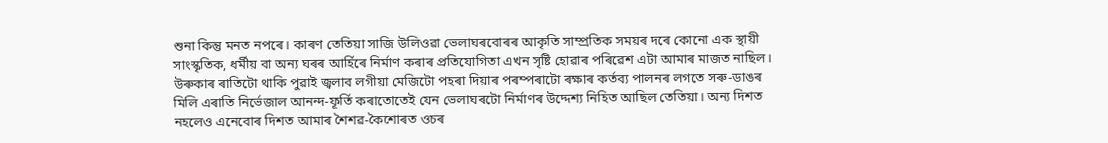শুনা কিন্তু মনত নপৰে। কাৰণ তেতিয়া সাজি উলিওৱা ভেলাঘৰবোৰৰ আকৃতি সাম্প্ৰতিক সময়ৰ দৰে কোনো এক স্থায়ী সাংস্কৃতিক, ধৰ্মীয় বা অন্য ঘৰৰ আৰ্হিৰে নিৰ্মাণ কৰাৰ প্ৰতিযোগিতা এখন সৃষ্টি হোৱাৰ পৰিৱেশ এটা আমাৰ মাজত নাছিল। উৰুকাৰ ৰাতিটো থাকি পুৱাই জ্বলাব লগীয়া মেজিটো পহৰা দিয়াৰ পৰম্পৰাটো ৰক্ষাৰ কৰ্তব্য পালনৰ লগতে সৰু-ডাঙৰ মিলি এৰাতি নিৰ্ভেজাল আনন্দ-ফূৰ্তি কৰাতোতেই যেন ভেলাঘৰটো নিৰ্মাণৰ উদ্দেশ্য নিহিত আছিল তেতিয়া। অন্য দিশত নহলেও এনেবোৰ দিশত আমাৰ শৈশৱ-কৈশোৰত ওচৰ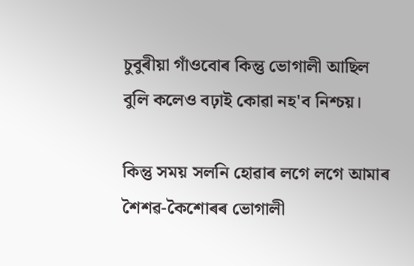চুবুৰীয়া গাঁওবোৰ কিন্তু ভোগালী আছিল বুলি কলেও বঢ়াই কোৱা নহ'ব নিশ্চয়।

কিন্তু সময় সলনি হোৱাৰ লগে লগে আমাৰ শৈশৱ-কৈশোৰৰ ভোগালী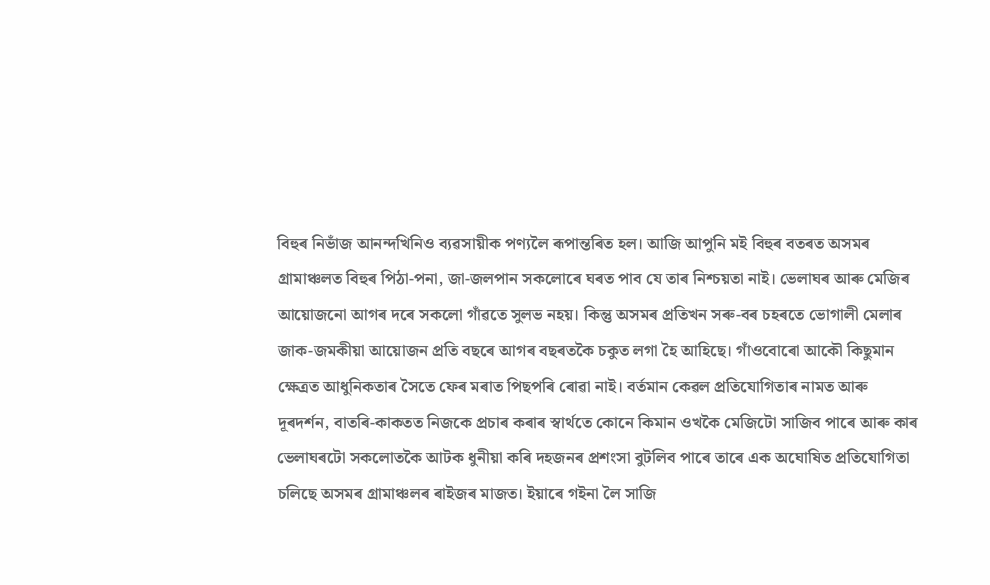বিহুৰ নিভাঁজ আনন্দখিনিও ব্যৱসায়ীক পণ্যলৈ ৰূপান্তৰিত হল। আজি আপুনি মই বিহুৰ বতৰত অসমৰ গ্ৰামাঞ্চলত বিহুৰ পিঠা-পনা, জা-জলপান সকলোৰে ঘৰত পাব যে তাৰ নিশ্চয়তা নাই। ভেলাঘৰ আৰু মেজিৰ আয়োজনো আগৰ দৰে সকলো গাঁৱতে সুলভ নহয়। কিন্তু অসমৰ প্ৰতিখন সৰু-বৰ চহৰতে ভোগালী মেলাৰ জাক-জমকীয়া আয়োজন প্ৰতি বছৰে আগৰ বছৰতকৈ চকুত লগা হৈ আহিছে। গাঁওবোৰো আকৌ কিছুমান ক্ষেত্ৰত আধুনিকতাৰ সৈতে ফেৰ মৰাত পিছপৰি ৰোৱা নাই। বৰ্তমান কেৱল প্ৰতিযোগিতাৰ নামত আৰু দূৰদৰ্শন, বাতৰি-কাকতত নিজকে প্ৰচাৰ কৰাৰ স্বাৰ্থতে কোনে কিমান ওখকৈ মেজিটো সাজিব পাৰে আৰু কাৰ ভেলাঘৰটো সকলোতকৈ আটক ধুনীয়া কৰি দহজনৰ প্ৰশংসা বুটলিব পাৰে তাৰে এক অঘোষিত প্ৰতিযোগিতা চলিছে অসমৰ গ্ৰামাঞ্চলৰ ৰাইজৰ মাজত। ইয়াৰে গইনা লৈ সাজি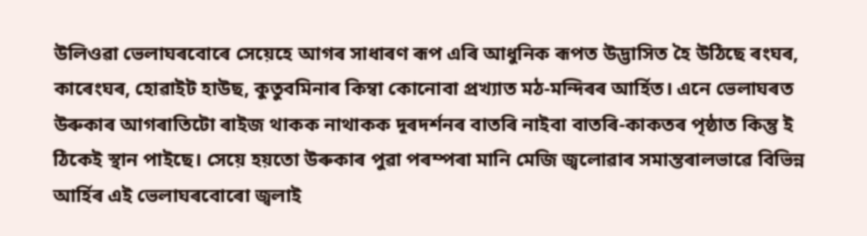উলিওৱা ভেলাঘৰবোৰে সেয়েহে আগৰ সাধাৰণ ৰূপ এৰি আধুনিক ৰূপত উদ্ভাসিত হৈ উঠিছে ৰংঘৰ, কাৰেংঘৰ, হোৱাইট হাউছ, কুতুবমিনাৰ কিম্বা কোনোবা প্ৰখ্যাত মঠ-মন্দিৰৰ আৰ্হিত। এনে ভেলাঘৰত উৰুকাৰ আগৰাতিটো ৰাইজ থাকক নাথাকক দূৰদৰ্শনৰ বাতৰি নাইবা বাতৰি-কাকতৰ পৃষ্ঠাত কিন্তু ই ঠিকেই স্থান পাইছে। সেয়ে হয়তো উৰুকাৰ পুৱা পৰম্পৰা মানি মেজি জ্বলোৱাৰ সমান্তৰালভাৱে বিভিন্ন আৰ্হিৰ এই ভেলাঘৰবোৰো জ্বলাই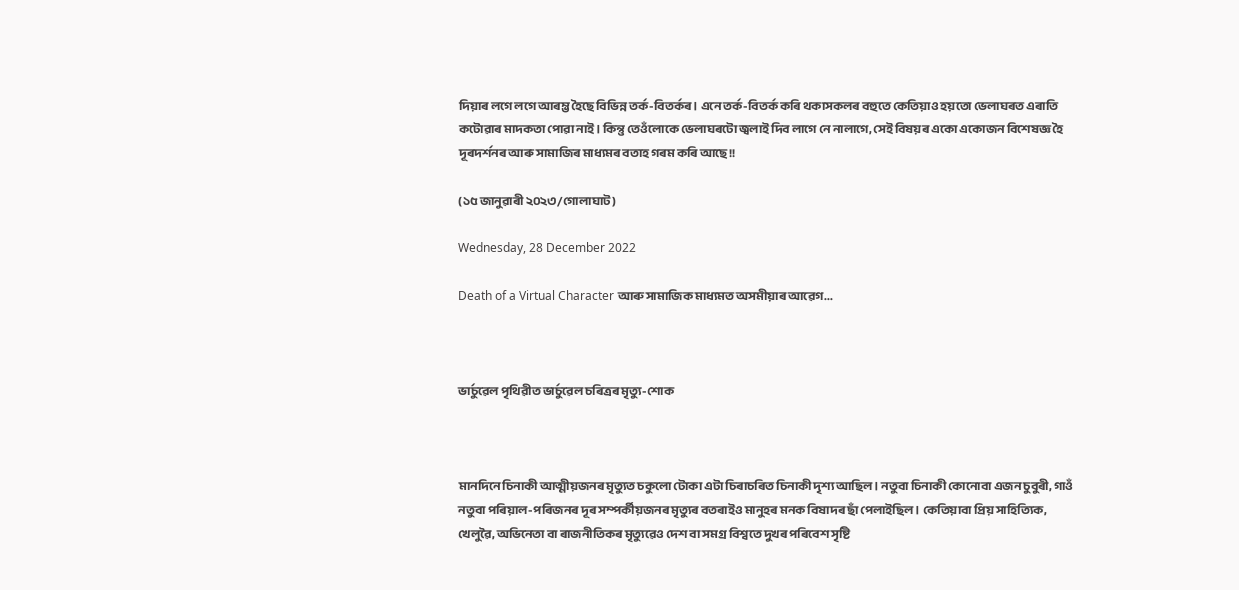দিয়াৰ লগে লগে আৰম্ভ হৈছে বিভিন্ন তৰ্ক-বিতৰ্কৰ। এনে তৰ্ক-বিতৰ্ক কৰি থকাসকলৰ বহুতে কেতিয়াও হয়তো ভেলাঘৰত এৰাতি কটোৱাৰ মাদকতা পোৱা নাই। কিন্তু তেওঁলোকে ভেলাঘৰটো জ্বলাই দিব লাগে নে নালাগে, সেই বিষয়ৰ একো একোজন বিশেষজ্ঞ হৈ দূৰদৰ্শনৰ আৰু সামাজিৰ মাধ্যমৰ বতাহ গৰম কৰি আছে!!

(১৫ জানুৱাৰী ২০২৩/গোলাঘাট)

Wednesday, 28 December 2022

Death of a Virtual Character আৰু সামাজিক মাধ্যমত অসমীয়াৰ আৱেগ...



ভাৰ্চুৱেল পৃথিৱীত ভাৰ্চুৱেল চৰিত্ৰৰ মৃত্যু-শোক



মানদিনে চিনাকী আত্মীয়জনৰ মৃত্যুত চকুলো টোকা এটা চিৰাচৰিত চিনাকী দৃশ্য আছিল। নতুবা চিনাকী কোনোবা এজন চুবুৰী, গাওঁ নতুবা পৰিয়াল-পৰিজনৰ দূৰ সম্পৰ্কীয়জনৰ মৃত্যুৰ বতৰাইও মানুহৰ মনক বিষাদৰ ছাঁ পেলাইছিল। কেতিয়াবা প্ৰিয় সাহিত্যিক, খেলুৱৈ, অভিনেতা বা ৰাজনীতিকৰ মৃত্যুৱেও দেশ বা সমগ্ৰ বিশ্বতে দুখৰ পৰিবেশ সৃষ্টি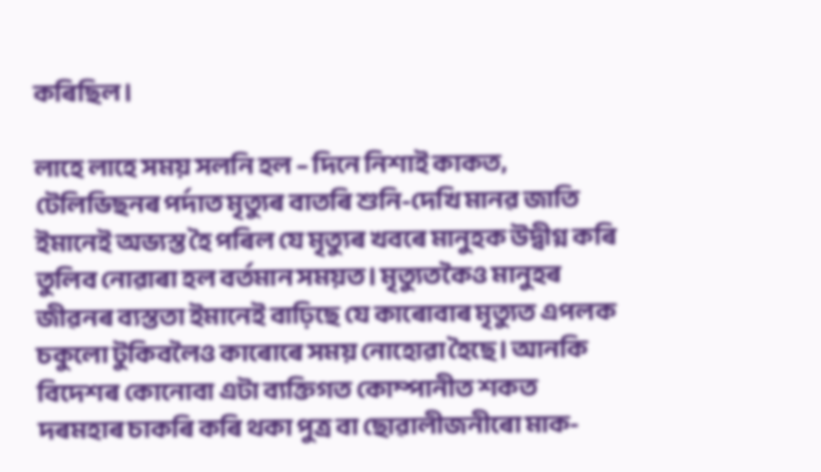কৰিছিল।

লাহে লাহে সময় সলনি হল – দিনে নিশাই কাকত, টেলিভিছনৰ পৰ্দাত মৃত্যুৰ বাতৰি শুনি-দেখি মানৱ জাতি ইমানেই অভ্যস্ত হৈ পৰিল যে মৃত্যুৰ খবৰে মানুহক উদ্বীগ্ন কৰি তুলিব নোৱাৰা হল বৰ্তমান সময়ত। মৃত্যুতকৈও মানুহৰ জীৱনৰ ব্যস্ততা ইমানেই বাঢ়িছে যে কাৰোবাৰ মৃত্যুত এপলক চকুলো টুকিবলৈও কাৰোৰে সময় নোহোৱা হৈছে। আনকি বিদেশৰ কোনোবা এটা ব্যক্তিগত কোম্পানীত শকত দৰমহাৰ চাকৰি কৰি থকা পুত্ৰ বা ছোৱালীজনীৰো মাক-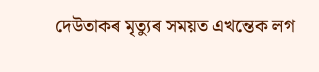দেউতাকৰ মৃত্যুৰ সময়ত এখন্তেক লগ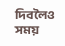দিবলৈও সময়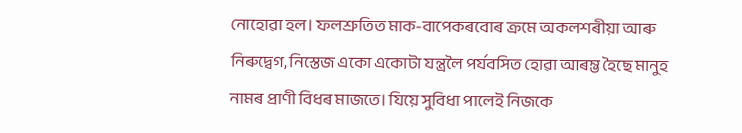নোহোৱা হল। ফলশ্ৰুতিত মাক-বাপেকৰবোৰ ক্ৰমে অকলশৰীয়া আৰু নিৰুদ্বেগ, নিস্তেজ একো একোটা যন্ত্ৰলৈ পৰ্যবসিত হোৱা আৰম্ভ হৈছে মানুহ নামৰ প্ৰাণী বিধৰ মাজতে। যিয়ে সুবিধা পালেই নিজকে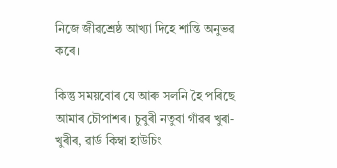নিজে জীৱশ্ৰেষ্ঠ আখ্যা দিহে শান্তি অনুভৱ কৰে।

কিন্তু সময়বোৰ যে আৰু সলনি হৈ পৰিছে আমাৰ চৌপাশৰ। চুবুৰী নতুবা গাঁৱৰ খুৰা-খুৰীৰ, ৱাৰ্ড কিম্বা হাউচিং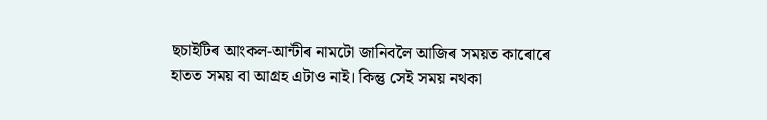ছচাইটিৰ আংকল-আন্টীৰ নামটো জানিবলৈ আজিৰ সময়ত কাৰোৰে হাতত সময় বা আগ্ৰহ এটাও নাই। কিন্তু সেই সময় নথকা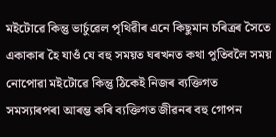মইটোৱে কিন্তু ভাৰ্চুৱেল পৃথিৱীৰ এনে কিছুমান চৰিত্ৰৰ সৈতে একাকাৰ হৈ যাওঁ যে বহু সময়ত ঘৰখনত কথা পুতিবলৈ সময় নোপোৱা মইটোৱে কিন্তু ঠিকেই নিজৰ ব্যক্তিগত সমস্যাৰপৰা আৰম্ভ কৰি ব্যক্তিগত জীৱনৰ বহু গোপন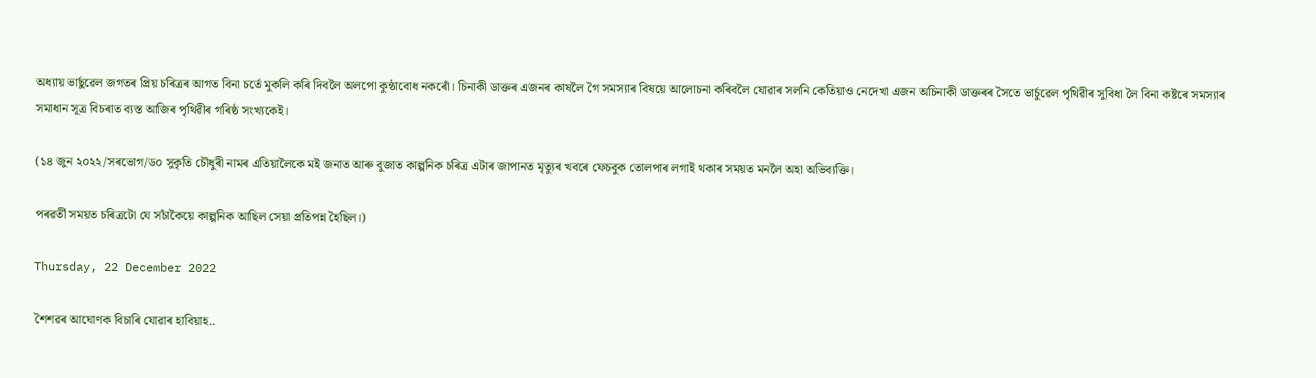অধ্যায় ভাৰ্ছুৱেল জগতৰ প্ৰিয় চৰিত্ৰৰ আগত বিনা চৰ্তে মুকলি কৰি দিবলৈ অলপো কুন্ঠাবোধ নকৰোঁ। চিনাকী ডাক্তৰ এজনৰ কাষলৈ গৈ সমস্যাৰ বিষয়ে আলোচনা কৰিবলৈ যোৱাৰ সলনি কেতিয়াও নেদেখা এজন অচিনাকী ডাক্তৰৰ সৈতে ভাৰ্চুৱেল পৃথিৱীৰ সুবিধা লৈ বিনা কষ্টৰে সমস্যাৰ সমাধান সূত্ৰ বিচৰাত ব্যস্ত আজিৰ পৃথিৱীৰ গৰিষ্ঠ সংখ্যকেই।

(১৪ জুন ২০২২/সৰভোগ/ড০ সুকৃতি চৌধুৰী নামৰ এতিয়ালৈকে মই জনাত আৰু বুজাত কাল্পনিক চৰিত্ৰ এটাৰ জাপানত মৃত্যুৰ খবৰে ফেচবুক তোলপাৰ লগাই থকাৰ সময়ত মনলৈ অহা অভিব্যক্তি।

পৰৱৰ্তী সময়ত চৰিত্ৰটো যে সচাঁকৈয়ে কাল্পনিক আছিল সেয়া প্ৰতিপন্ন হৈছিল।)

Thursday, 22 December 2022

শৈশৱৰ আঘোণক বিচাৰি যোৱাৰ হাবিয়াহ..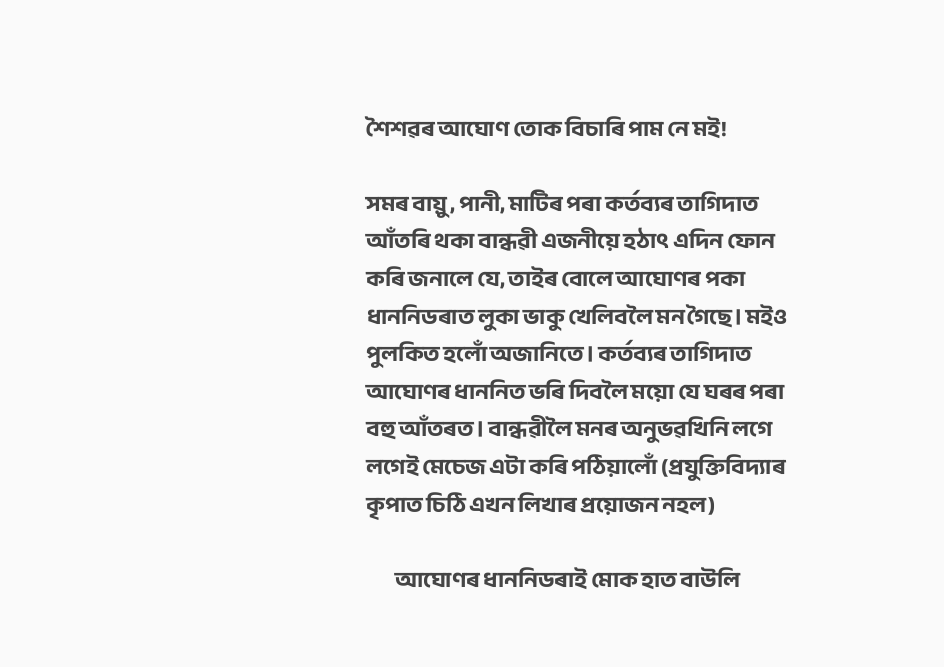শৈশৱৰ আঘোণ তোক বিচাৰি পাম নে মই!

সমৰ বায়ু, পানী, মাটিৰ পৰা কৰ্তব্যৰ তাগিদাত আঁতৰি থকা বান্ধৱী এজনীয়ে হঠাৎ এদিন ফোন কৰি জনালে যে, তাইৰ বোলে আঘোণৰ পকা ধাননিডৰাত লুকা ভাকু খেলিবলৈ মন গৈছে। মইও পুলকিত হলোঁ অজানিতে। কৰ্তব্যৰ তাগিদাত আঘোণৰ ধাননিত ভৰি দিবলৈ ময়ো যে ঘৰৰ পৰা বহু আঁতৰত। বান্ধৱীলৈ মনৰ অনুভৱখিনি লগে লগেই মেচেজ এটা কৰি পঠিয়ালোঁ (প্ৰযুক্তিবিদ্যাৰ কৃপাত চিঠি এখন লিখাৰ প্ৰয়োজন নহল)

        আঘোণৰ ধাননিডৰাই মোক হাত বাউলি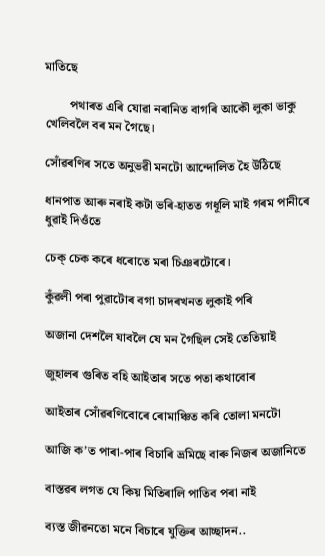মাতিছে

        পথাৰত এৰি যোৱা নৰানিত বাগৰি আকৌ লুকা ভাকু খেলিবলৈ বৰ মন গৈছে।

সোঁৱৰণিৰ সতে অনুভৱী মনটো আন্দোলিত হৈ উঠিছে

ধানপাত আৰু নৰাই কটা ভৰি-হাতত গধূলি মাই গৰম পানীৰে ধুৱাই দিওঁতে

চেক্ চেক কৰে ধৰোতে মৰা চিঞৰটোৰে।

কুঁৱলী পৰা পুৱাটোৰ বগা চাদৰখনত লুকাই পৰি

অজানা দেশলৈ যাবলৈ যে মন গৈছিল সেই তেতিয়াই

জুহালৰ গুৰিত বহি আইতাৰ সতে পতা কথাবোৰ

আইতাৰ সোঁৱৰণিবোৰে ৰোমাঞ্চিত কৰি তোলা মনটো

আজি ক’ত পাৰা-পাৰ বিচাৰি ভ্ৰমিছে বাৰু নিজৰ অজানিতে

বাস্তৱৰ লগত যে কিয় মিতিৰালি পাতিব পৰা নাই

ব্যস্ত জীৱনতো মনে বিচাৰে যুক্তিৰ আচ্ছাদন..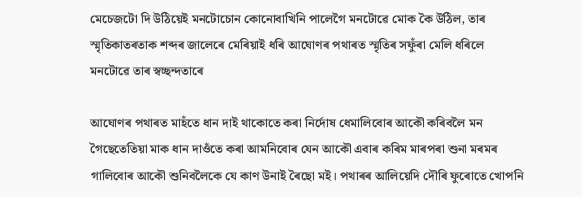মেচেজটো দি উঠিয়েই মনটোচোন কোনোবাখিনি পালেগৈ মনটোৱে মোক কৈ উঠিল, তাৰ স্মৃতিকাতৰতাক শব্দৰ জালেৰে মেৰিয়াই ধৰি আঘোণৰ পথাৰত স্মৃতিৰ সফুঁৰা মেলি ধৰিলে মনটোৱে তাৰ স্বচ্ছন্দতাৰে

আঘোণৰ পথাৰত মাহঁতে ধান দাই থাকোতে কৰা নিৰ্দোষ ধেমালিবোৰ আকৌ কৰিবলৈ মন গৈছেতেতিয়া মাক ধান দাওঁতে কৰা আমনিবোৰ যেন আকৌ এবাৰ কৰিম মাৰপৰা শুনা মৰমৰ গালিবোৰ আকৌ শুনিবলৈকে যে কাণ উনাই ৰৈছো মই। পথাৰৰ আলিয়েদি দৌৰি ফুৰোতে খোপনি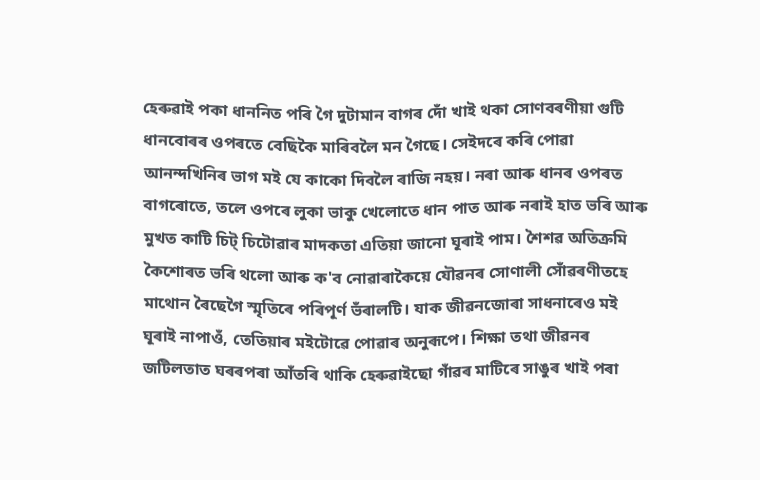হেৰুৱাই পকা ধাননিত পৰি গৈ দুটামান বাগৰ দোঁ খাই থকা সোণবৰণীয়া গুটি ধানবোৰৰ ওপৰতে বেছিকৈ মাৰিবলৈ মন গৈছে। সেইদৰে কৰি পোৱা আনন্দখিনিৰ ভাগ মই যে কাকো দিবলৈ ৰাজি নহয়। নৰা আৰু ধানৰ ওপৰত বাগৰোতে, তলে ওপৰে লুকা ভাকু খেলোতে ধান পাত আৰু নৰাই হাত ভৰি আৰু মুখত কাটি চিট্ চিটোৱাৰ মাদকতা এতিয়া জানো ঘূৰাই পাম। শৈশৱ অতিক্ৰমি কৈশোৰত ভৰি থলো আৰু ক'ব নোৱাৰাকৈয়ে যৌৱনৰ সোণালী সোঁৱৰণীতহে মাথোন ৰৈছেগৈ স্মৃতিৰে পৰিপূৰ্ণ ভঁৰালটি। যাক জীৱনজোৰা সাধনাৰেও মই ঘূৰাই নাপাওঁ, তেতিয়াৰ মইটোৱে পোৱাৰ অনুৰূপে। শিক্ষা তথা জীৱনৰ জটিলতাত ঘৰৰপৰা আঁতৰি থাকি হেৰুৱাইছো গাঁৱৰ মাটিৰে সাঙুৰ খাই পৰা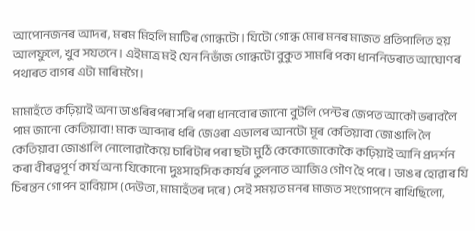আপোনজনৰ আদৰ, মৰম মিহলি মাটিৰ গোন্ধটো। যিটো গোন্ধ মোৰ মনৰ মাজত প্ৰতিপালিত হয় আলফুলে, খুব সযতনে। এইমাত্ৰ মই যেন নিভাঁজ গোন্ধটো বুকুত সামৰি পকা ধাননিডৰাত আঘোণৰ পথাৰত বাগৰ এটা মাৰিমগৈ।

মামাহঁতে কঢ়িয়াই অনা ডাঙৰিৰপৰা সৰি পৰা ধানবোৰ জানো বুটলি পেন্টৰ জেপত আকৌ ভৰাবলৈ পাম জানো কেতিয়াবা! মাক আব্দাৰ ধৰি জেওৰা এডালৰ আনটো মূৰ কেতিয়াবা জোঙালি লৈ কেতিয়াবা জোঙালি নোলোৱাকৈয়ে চাৰিটাৰ পৰা ছটা মুঠি কেকোজোকোকৈ কঢ়িয়াই আনি প্ৰদৰ্শন কৰা বীৰত্বপূৰ্ণ কাৰ্য অন্য যিকোনো দুঃসাহসিক কাৰ্যৰ তুলনাত আজিও গৌণ হৈ পৰে। ডাঙৰ হোৱাৰ যি চিৰন্তন গোপন হাবিয়াস (দেউতা, মামাহঁতৰ দৰে) সেই সময়ত মনৰ মাজত সংগোপনে ৰাখিছিলো,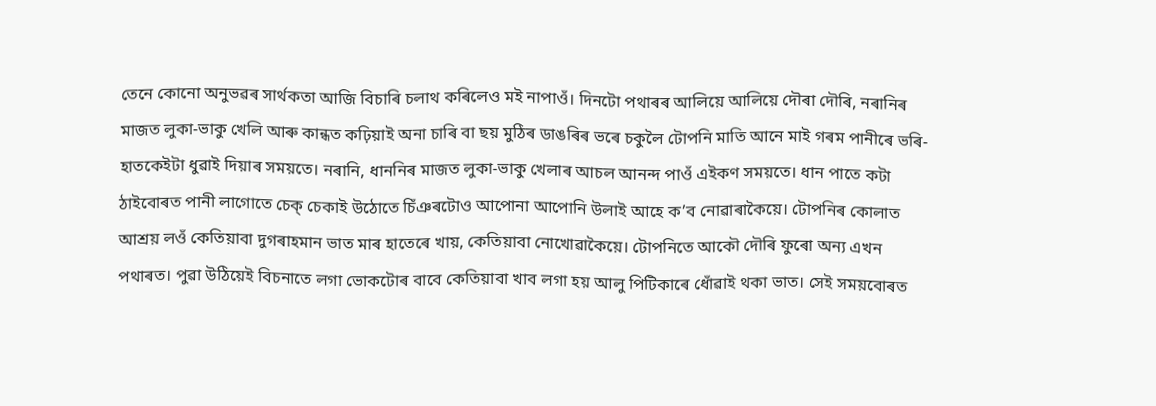তেনে কোনো অনুভৱৰ সাৰ্থকতা আজি বিচাৰি চলাথ কৰিলেও মই নাপাওঁ। দিনটো পথাৰৰ আলিয়ে আলিয়ে দৌৰা দৌৰি, নৰানিৰ মাজত লুকা-ভাকু খেলি আৰু কান্ধত কঢ়িয়াই অনা চাৰি বা ছয় মুঠিৰ ডাঙৰিৰ ভৰে চকুলৈ টোপনি মাতি আনে মাই গৰম পানীৰে ভৰি-হাতকেইটা ধুৱাই দিয়াৰ সময়তে। নৰানি, ধাননিৰ মাজত লুকা-ভাকু খেলাৰ আচল আনন্দ পাওঁ এইকণ সময়তে। ধান পাতে কটা ঠাইবোৰত পানী লাগোতে চেক্ চেকাই উঠোতে চিঁঞৰটোও আপোনা আপোনি উলাই আহে ক’ব নোৱাৰাকৈয়ে। টোপনিৰ কোলাত আশ্ৰয় লওঁ কেতিয়াবা দুগৰাহমান ভাত মাৰ হাতেৰে খায়, কেতিয়াবা নোখোৱাকৈয়ে। টোপনিতে আকৌ দৌৰি ফুৰো অন্য এখন পথাৰত। পুৱা উঠিয়েই বিচনাতে লগা ভোকটোৰ বাবে কেতিয়াবা খাব লগা হয় আলু পিটিকাৰে ধোঁৱাই থকা ভাত। সেই সময়বোৰত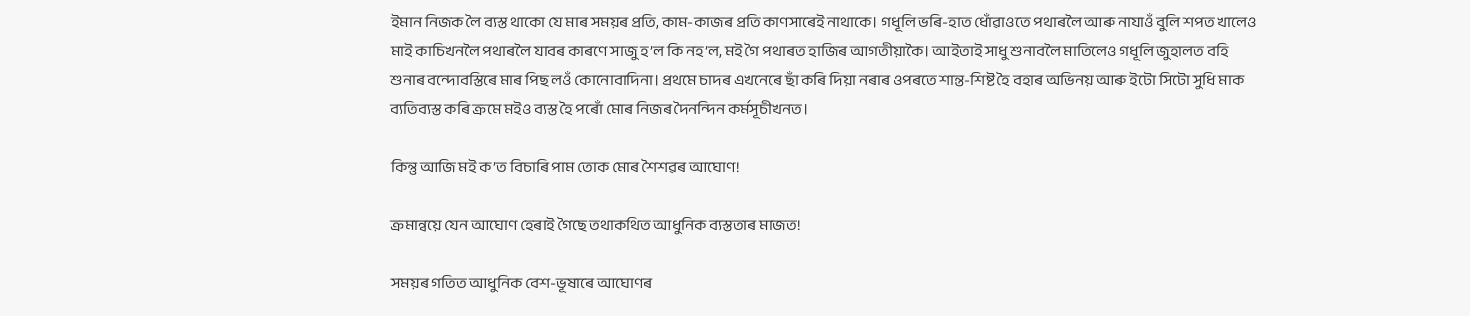ইমান নিজক লৈ ব্যস্ত থাকো যে মাৰ সময়ৰ প্ৰতি, কাম-কাজৰ প্ৰতি কাণসাৰেই নাথাকে। গধূলি ভৰি-হাত ধোঁৱাওতে পথাৰলৈ আৰু নাযাওঁ বুলি শপত খালেও মাই কাচিখনলৈ পথাৰলৈ যাবৰ কাৰণে সাজু হ’ল কি নহ’ল, মই গৈ পথাৰত হাজিৰ আগতীয়াকৈ। আইতাই সাধু শুনাবলৈ মাতিলেও গধূলি জুহালত বহি শুনাৰ বন্দোবস্তিৰে মাৰ পিছ লওঁ কোনোবাদিনা। প্ৰথমে চাদৰ এখনেৰে ছাঁ কৰি দিয়া নৰাৰ ওপৰতে শান্ত-শিষ্ট হৈ বহাৰ অভিনয় আৰু ইটো সিটো সুধি মাক ব্যতিব্যস্ত কৰি ক্ৰমে মইও ব্যস্ত হৈ পৰোঁ মোৰ নিজৰ দৈনন্দিন কৰ্মসূচীখনত।

কিন্তু আজি মই ক’ত বিচাৰি পাম তোক মোৰ শৈশৱৰ আঘোণ!

ক্ৰমান্বয়ে যেন আঘোণ হেৰাই গৈছে তথাকথিত আধুনিক ব্যস্ততাৰ মাজত!

সময়ৰ গতিত আধুনিক বেশ-ভূষাৰে আঘোণৰ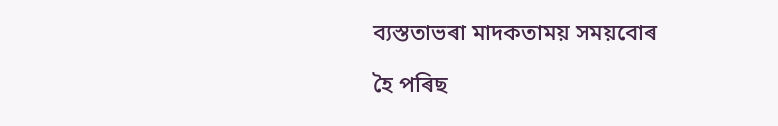ব্যস্ততাভৰা মাদকতাময় সময়বোৰ

হৈ পৰিছ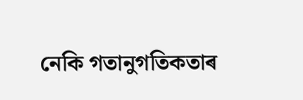নেকি গতানুগতিকতাৰ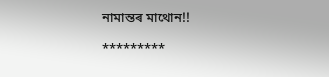নামান্তৰ মাথোন!!

*********